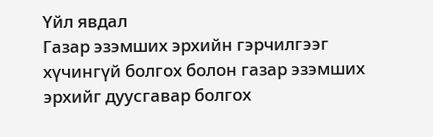Үйл явдал
Газар эзэмших эрхийн гэрчилгээг хүчингүй болгох болон газар эзэмших эрхийг дуусгавар болгох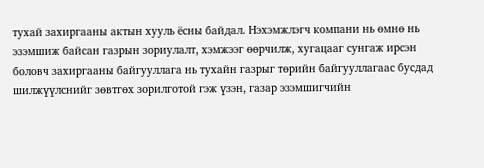тухай захиргааны актын хууль ёсны байдал. Нэхэмжлэгч компани нь өмнө нь эзэмшиж байсан газрын зориулалт, хэмжээг өөрчилж, хугацааг сунгаж ирсэн боловч захиргааны байгууллага нь тухайн газрыг төрийн байгууллагаас бусдад шилжүүлснийг зөвтгөх зорилготой гэж үзэн, газар эзэмшигчийн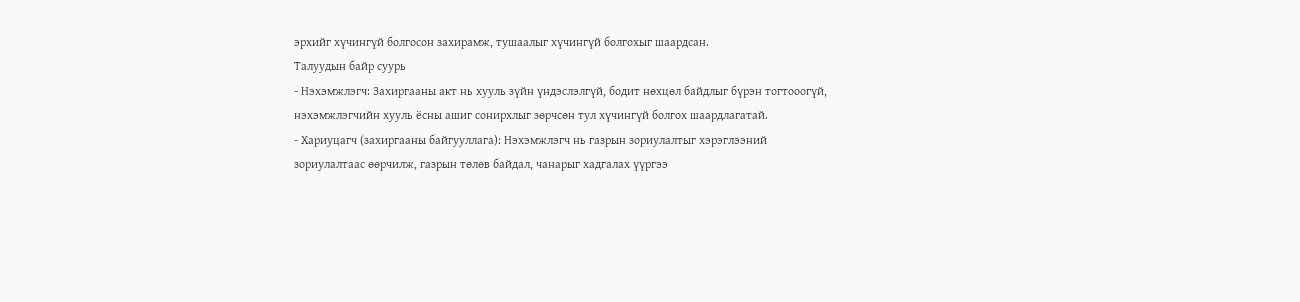эрхийг хүчингүй болгосон захирамж, тушаалыг хүчингүй болгохыг шаардсан.
Талуудын байр суурь
- Нэхэмжлэгч: Захиргааны акт нь хууль зүйн үндэслэлгүй, бодит нөхцөл байдлыг бүрэн тогтооогүй, нэхэмжлэгчийн хууль ёсны ашиг сонирхлыг зөрчсөн тул хүчингүй болгох шаардлагатай.
- Хариуцагч (захиргааны байгууллага): Нэхэмжлэгч нь газрын зориулалтыг хэрэглээний зориулалтаас өөрчилж, газрын төлөв байдал, чанарыг хадгалах үүргээ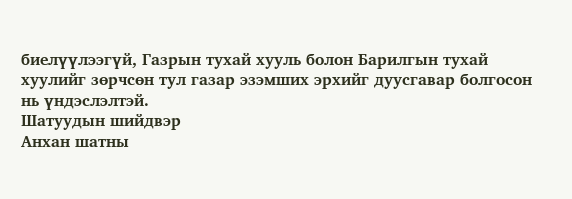биелүүлээгүй, Газрын тухай хууль болон Барилгын тухай хуулийг зөрчсөн тул газар эзэмших эрхийг дуусгавар болгосон нь үндэслэлтэй.
Шатуудын шийдвэр
Анхан шатны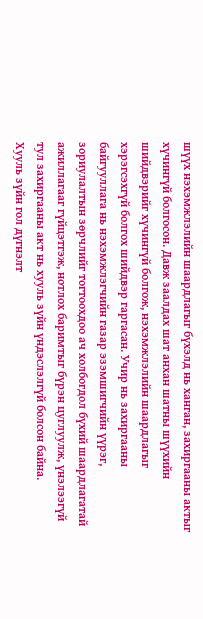шүүх нэхэмжлэлийн шаардлагыг бүхэлд нь ханган, захиргааны актыг хүчингүй болгосон. Давж заалдах шат анхан шатны шүүхийн шийдвэрийг хүчингүй болгож, нэхэмжлэлийн шаардлагыг хэрэгсэхгүй болгох шийдвэр гаргасан. Учир нь захиргааны байгууллага нь нэхэмжлэгчийн газар эзэмшигчийн үүрэг, зориулалтын зөрчлийг тогтоохдоо ач холбогдол бүхий шаардлагатай ажиллагааг гүйцэтгэж, нотлох баримтыг бүрэн цуглуулж, үнэлээгүй тул захиргааны акт нь хууль зүйн үндэслэлгүй болсон байна.
Хууль зүйн гол дүгнэлт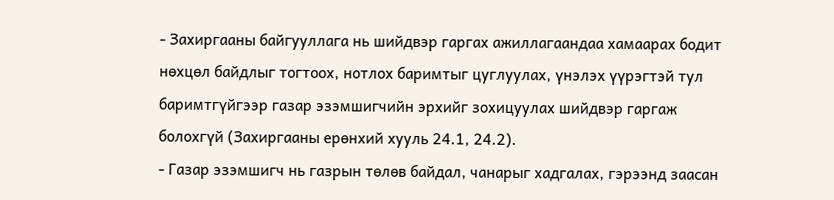- Захиргааны байгууллага нь шийдвэр гаргах ажиллагаандаа хамаарах бодит нөхцөл байдлыг тогтоох, нотлох баримтыг цуглуулах, үнэлэх үүрэгтэй тул баримтгүйгээр газар эзэмшигчийн эрхийг зохицуулах шийдвэр гаргаж болохгүй (Захиргааны ерөнхий хууль 24.1, 24.2).
- Газар эзэмшигч нь газрын төлөв байдал, чанарыг хадгалах, гэрээнд заасан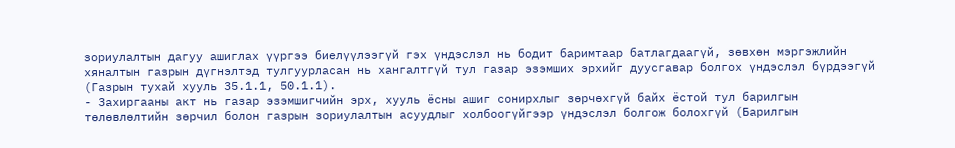зориулалтын дагуу ашиглах үүргээ биелүүлээгүй гэх үндэслэл нь бодит баримтаар батлагдаагүй, зөвхөн мэргэжлийн хяналтын газрын дүгнэлтэд тулгуурласан нь хангалтгүй тул газар эзэмших эрхийг дуусгавар болгох үндэслэл бүрдээгүй (Газрын тухай хууль 35.1.1, 50.1.1).
- Захиргааны акт нь газар эзэмшигчийн эрх, хууль ёсны ашиг сонирхлыг зөрчөхгүй байх ёстой тул барилгын төлөвлөлтийн зөрчил болон газрын зориулалтын асуудлыг холбоогүйгээр үндэслэл болгож болохгүй (Барилгын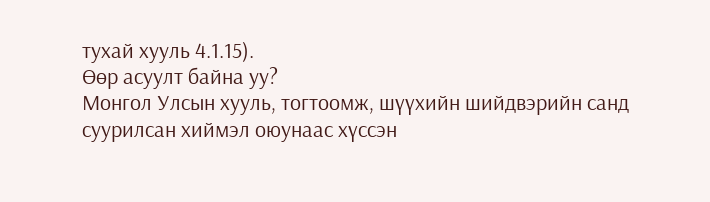тухай хууль 4.1.15).
Өөр асуулт байна уу?
Монгол Улсын хууль, тогтоомж, шүүхийн шийдвэрийн санд суурилсан хиймэл оюунаас хүссэн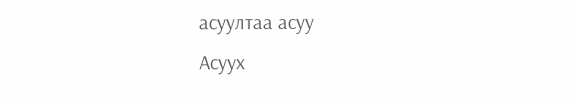асуултаа асуу
Асуух